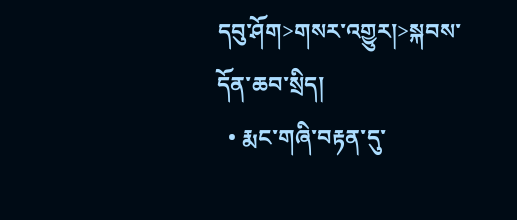དབུ་ཤོག>གསར་འགྱུར།>སྐབས་དོན་ཆབ་སྲིད།
  • རྨང་གཞི་བརྟན་དུ་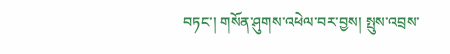བཏང་། གསོན་ཤུགས་འཕེལ་བར་བྱས། སྤུས་འབྲས་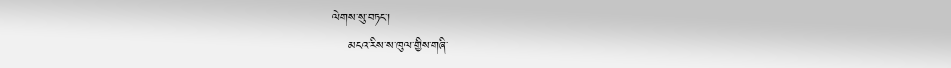ལེགས་སུ་བཏང་།
    མངའ་རིས་ས་ཁུལ་གྱིས་གཞི་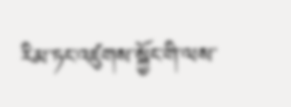རིམ་ཏང་འཛུགས་སྐྱོང་གི་ལས་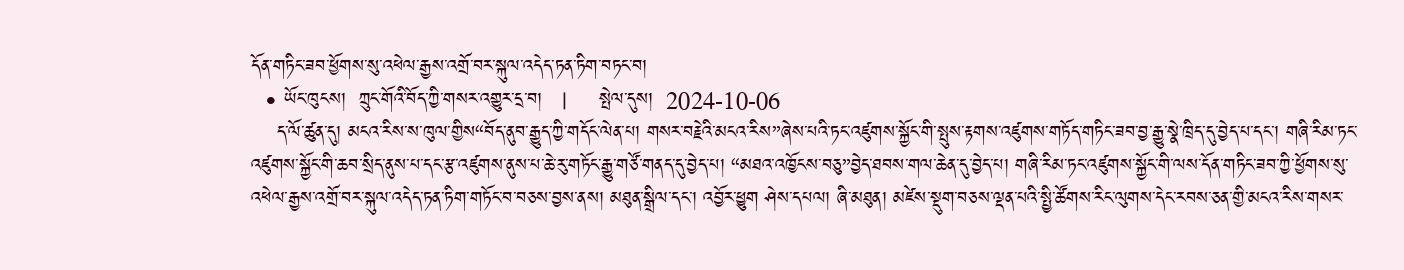དོན་གཏིང་ཟབ་ཕྱོགས་སུ་འཕེལ་རྒྱས་འགྲོ་བར་སྐུལ་འདེད་ཏན་ཏིག་བཏང་བ།
  • ཡོང་ཁུངས།  ཀྲུང་གོའི་བོད་ཀྱི་གསར་འགྱུར་དྲ་བ།   |     སྤེལ་དུས།  2024-10-06
    ད་ལོ་ཚུན་དུ། མངའ་རིས་ས་ཁུལ་གྱིས“བོད་ནུབ་རྒྱུད་ཀྱི་གདོང་ལེན་པ། གསར་བརྗེའི་མངའ་རིས”ཞེས་པའི་ཏང་འཛུགས་སྐྱོང་གི་སྤུས་རྟགས་འཛུགས་གཏོད་གཏིང་ཟབ་བྱ་རྒྱུ་སྣེ་ཁྲིད་དུ་བྱེད་པ་དང་། གཞི་རིམ་ཏང་འཛུགས་སྐྱོང་གི་ཆབ་སྲིད་ནུས་པ་དང་རྩ་འཛུགས་ནུས་པ་ཆེ་རུ་གཏོང་རྒྱུ་གཙོ་གནད་དུ་བྱེད་པ། “མཐའ་འཁྱོངས་བཅུ”བྱེད་ཐབས་གལ་ཆེན་དུ་བྱེད་པ། གཞི་རིམ་ཏང་འཛུགས་སྐྱོང་གི་ལས་དོན་གཏིང་ཟབ་ཀྱི་ཕྱོགས་སུ་འཕེལ་རྒྱས་འགྲོ་བར་སྐུལ་འདེད་ཏན་ཏིག་གཏོང་བ་བཅས་བྱས་ནས། མཐུན་སྒྲིལ་དང་། འབྱོར་ཕྱུག ཤེས་དཔལ། ཞི་མཐུན། མཛེས་སྡུག་བཅས་ལྡན་པའི་སྤྱི་ཚོགས་རིང་ལུགས་དེང་རབས་ཅན་གྱི་མངའ་རིས་གསར་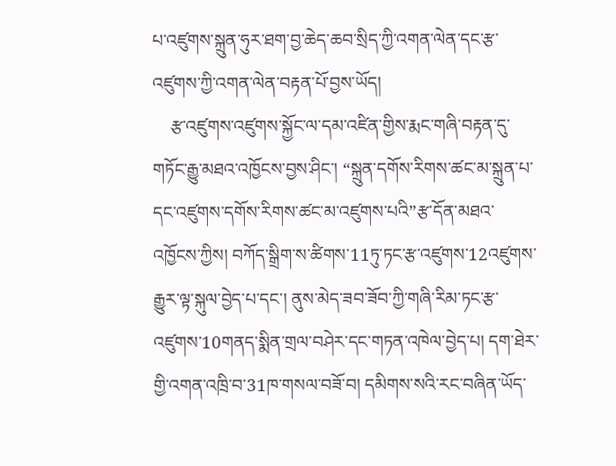པ་འཛུགས་སྐྲུན་ཧུར་ཐག་བྱ་ཆེད་ཆབ་སྲིད་ཀྱི་འགན་ལེན་དང་རྩ་འཛུགས་ཀྱི་འགན་ལེན་བརྟན་པོ་བྱས་ཡོད།
    རྩ་འཛུགས་འཛུགས་སྐྱོང་ལ་དམ་འཛིན་གྱིས་རྨང་གཞི་བརྟན་དུ་གཏོང་རྒྱུ་མཐའ་འཁྱོངས་བྱས་ཤིང་། “སྐྲུན་དགོས་རིགས་ཚང་མ་སྐྲུན་པ་དང་འཛུགས་དགོས་རིགས་ཚང་མ་འཛུགས་པའི”རྩ་དོན་མཐའ་འཁྱོངས་ཀྱིས། བཀོད་སྒྲིག་ས་ཚིགས་11ཏུ་ཏང་རྩ་འཛུགས་12འཛུགས་རྒྱུར་ལྟ་སྐུལ་བྱེད་པ་དང་། ནུས་མེད་ཟབ་ཟོབ་ཀྱི་གཞི་རིམ་ཏང་རྩ་འཛུགས་10གནད་སྨིན་གྲལ་བཤེར་དང་གཏན་འཁེལ་བྱེད་པ། དག་ཐེར་གྱི་འགན་འཁྲི་བ་31ཁ་གསལ་བཟོ་བ། དམིགས་སའི་རང་བཞིན་ཡོད་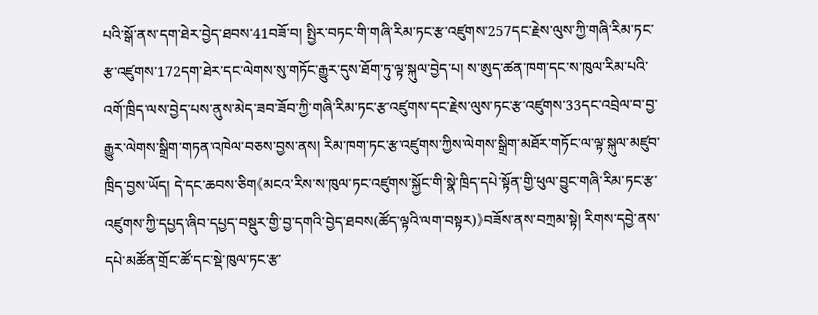པའི་སྒོ་ནས་དག་ཐེར་བྱེད་ཐབས་41བཟོ་བ། སྤྱིར་བཏང་གི་གཞི་རིམ་ཏང་རྩ་འཛུགས་257དང་རྗེས་ལུས་ཀྱི་གཞི་རིམ་ཏང་རྩ་འཛུགས་172དག་ཐེར་དང་ལེགས་སུ་གཏོང་རྒྱུར་དུས་ཐོག་ཏུ་ལྟ་སྐུལ་བྱེད་པ། ས་ཨུད་ཚན་ཁག་དང་ས་ཁུལ་རིམ་པའི་འགོ་ཁྲིད་ལས་བྱེད་པས་ནུས་མེད་ཟབ་ཟོབ་ཀྱི་གཞི་རིམ་ཏང་རྩ་འཛུགས་དང་རྗེས་ལུས་ཏང་རྩ་འཛུགས་33དང་འབྲེལ་བ་བྱ་རྒྱུར་ལེགས་སྒྲིག་གཏན་འཁེལ་བཅས་བྱས་ནས། རིམ་ཁག་ཏང་རྩ་འཛུགས་ཀྱིས་ལེགས་སྒྲིག་མཐོར་གཏོང་ལ་ལྟ་སྐུལ་མཛུབ་ཁྲིད་བྱས་ཡོད། དེ་དང་ཆབས་ཅིག《མངའ་རིས་ས་ཁུལ་ཏང་འཛུགས་སྐྱོང་གི་སྣེ་ཁྲིད་དཔེ་སྟོན་གྱི་ཕུལ་བྱུང་གཞི་རིམ་ཏང་རྩ་འཛུགས་ཀྱི་དཔྱད་ཞིབ་དཔྱད་བསྡུར་གྱི་བྱ་དགའི་བྱེད་ཐབས(ཚོད་ལྟའི་ལག་བསྟར)》བཟོས་ནས་བཀྲམ་སྟེ། རིགས་དབྱེ་ནས་དཔེ་མཚོན་གྲོང་ཚོ་དང་སྡེ་ཁུལ་ཏང་རྩ་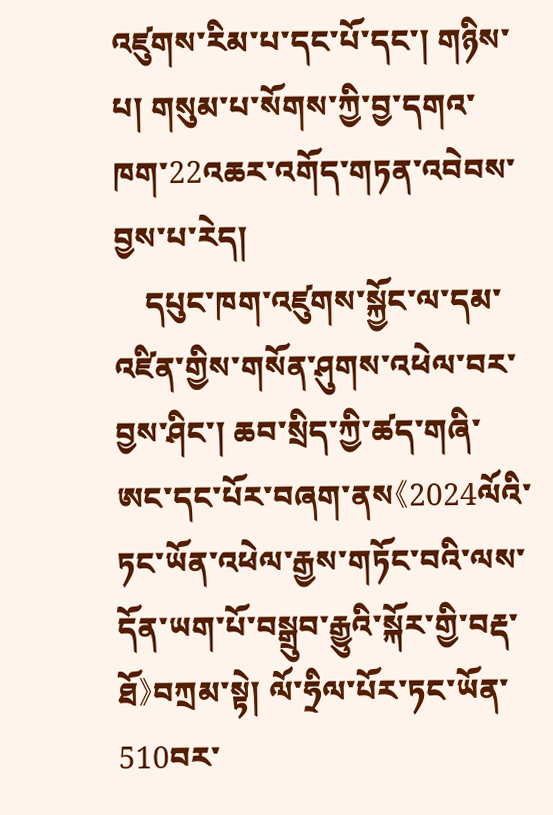འཛུགས་རིམ་པ་དང་པོ་དང་། གཉིས་པ། གསུམ་པ་སོགས་ཀྱི་བྱ་དགའ་ཁག་22འཆར་འགོད་གཏན་འབེབས་བྱས་པ་རེད།
    དཔུང་ཁག་འཛུགས་སྐྱོང་ལ་དམ་འཛིན་གྱིས་གསོན་ཤུགས་འཕེལ་བར་བྱས་ཤིང་། ཆབ་སྲིད་ཀྱི་ཚད་གཞི་ཨང་དང་པོར་བཞག་ནས《2024ལོའི་ཏང་ཡོན་འཕེལ་རྒྱས་གཏོང་བའི་ལས་དོན་ཡག་པོ་བསྒྲུབ་རྒྱུའི་སྐོར་གྱི་བརྡ་ཐོ》བཀྲམ་སྟེ། ལོ་ཧྲིལ་པོར་ཏང་ཡོན་510བར་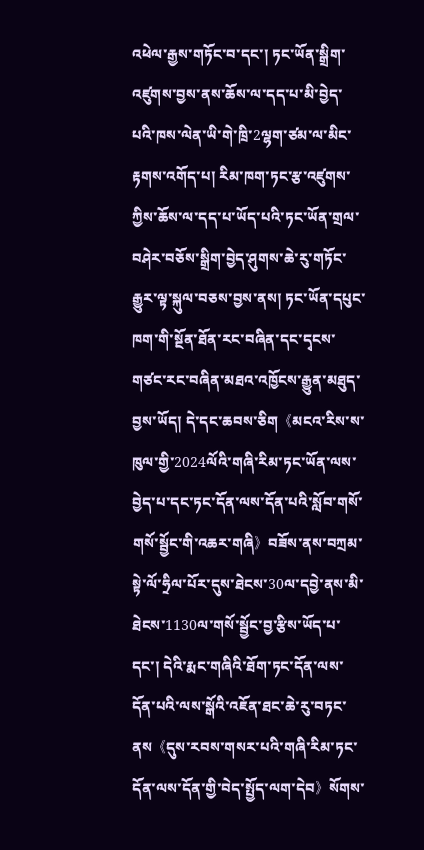འཕེལ་རྒྱས་གཏོང་བ་དང་། ཏང་ཡོན་སྒྲིག་འཛུགས་བྱས་ནས་ཆོས་ལ་དད་པ་མི་བྱེད་པའི་ཁས་ལེན་ཡི་གེ་ཁྲི་2ལྷག་ཙམ་ལ་མིང་རྟགས་འགོད་པ། རིམ་ཁག་ཏང་རྩ་འཛུགས་ཀྱིས་ཆོས་ལ་དད་པ་ཡོད་པའི་ཏང་ཡོན་གྲལ་བཤེར་བཅོས་སྒྲིག་བྱེད་ཤུགས་ཆེ་རུ་གཏོང་རྒྱུར་ལྟ་སྐུལ་བཅས་བྱས་ནས། ཏང་ཡོན་དཔུང་ཁག་གི་སྔོན་ཐོན་རང་བཞིན་དང་དྭངས་གཙང་རང་བཞིན་མཐའ་འཁྱོངས་རྒྱུན་མཐུད་བྱས་ཡོད། དེ་དང་ཆབས་ཅིག《མངའ་རིས་ས་ཁུལ་གྱི་2024ལོའི་གཞི་རིམ་ཏང་ཡོན་ལས་བྱེད་པ་དང་ཏང་དོན་ལས་དོན་པའི་སློབ་གསོ་གསོ་སྦྱོང་གི་འཆར་གཞི》བཟོས་ནས་བཀྲམ་སྟེ་ལོ་ཧྲིལ་པོར་དུས་ཐེངས་30ལ་དབྱེ་ནས་མི་ཐེངས་1130ལ་གསོ་སྦྱོང་བྱ་རྩིས་ཡོད་པ་དང་། དེའི་རྨང་གཞིའི་ཐོག་ཏང་དོན་ལས་དོན་པའི་ལས་སྒོའི་འཇོན་ཐང་ཆེ་རུ་བཏང་ནས《དུས་རབས་གསར་པའི་གཞི་རིམ་ཏང་དོན་ལས་དོན་གྱི་བེད་སྤྱོད་ལག་དེབ》སོགས་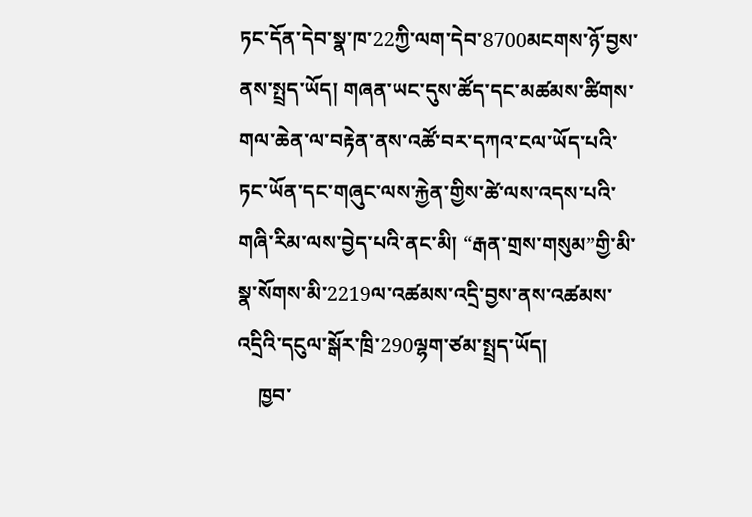ཏང་དོན་དེབ་སྣ་ཁ་22ཀྱི་ལག་དེབ་8700མངགས་ཉོ་བྱས་ནས་སྤྲད་ཡོད། གཞན་ཡང་དུས་ཚོད་དང་མཚམས་ཚིགས་གལ་ཆེན་ལ་བརྟེན་ནས་འཚོ་བར་དཀའ་ངལ་ཡོད་པའི་ཏང་ཡོན་དང་གཞུང་ལས་རྐྱེན་གྱིས་ཚེ་ལས་འདས་པའི་གཞི་རིམ་ལས་བྱེད་པའི་ནང་མི། “རྒན་གྲས་གསུམ”གྱི་མི་སྣ་སོགས་མི་2219ལ་འཚམས་འདྲི་བྱས་ནས་འཚམས་འདྲིའི་དངུལ་སྒོར་ཁྲི་290ལྷག་ཙམ་སྤྲད་ཡོད།
    ཁྱབ་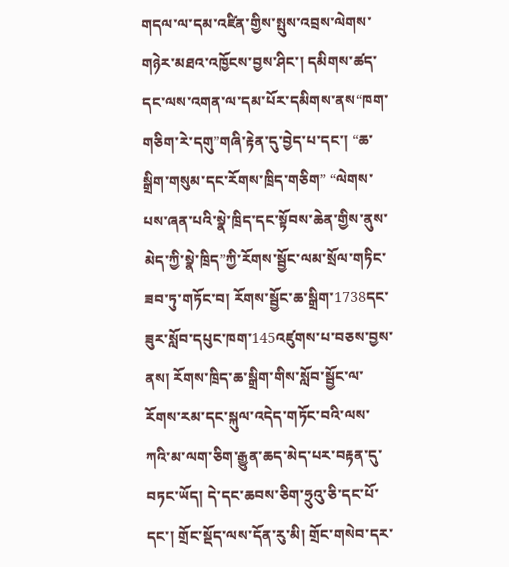གདལ་ལ་དམ་འཛིན་གྱིས་སྤུས་འབྲས་ལེགས་གཉེར་མཐའ་འཁྱོངས་བྱས་ཤིང་། དམིགས་ཚད་དང་ལས་འགན་ལ་དམ་པོར་དམིགས་ནས“ཁག་གཅིག་རེ་དགུ”གཞི་རྟེན་དུ་བྱེད་པ་དང་། “ཆ་སྒྲིག་གསུམ་དང་རོགས་ཁྲིད་གཅིག” “ལེགས་པས་ཞན་པའི་སྣེ་ཁྲིད་དང་སྟོབས་ཆེན་གྱིས་ནུས་མེད་ཀྱི་སྣེ་ཁྲིད”ཀྱི་རོགས་སྦྱོང་ལམ་སྲོལ་གཏིང་ཟབ་ཏུ་གཏོང་བ། རོགས་སྦྱོང་ཆ་སྒྲིག་1738དང་ཟུར་སློབ་དཔུང་ཁག་145འཛུགས་པ་བཅས་བྱས་ནས། རོགས་ཁྲིད་ཆ་སྒྲིག་གིས་སློབ་སྦྱོང་ལ་རོགས་རམ་དང་སྐུལ་འདེད་གཏོང་བའི་ལས་ཀའི་མ་ལག་ཅིག་རྒྱུན་ཆད་མེད་པར་བརྟན་དུ་བཏང་ཡོད། དེ་དང་ཆབས་ཅིག་ཧྲུའུ་ཅི་དང་པོ་དང་། གྲོང་སྡོད་ལས་དོན་རུ་མི། གྲོང་གསེབ་དར་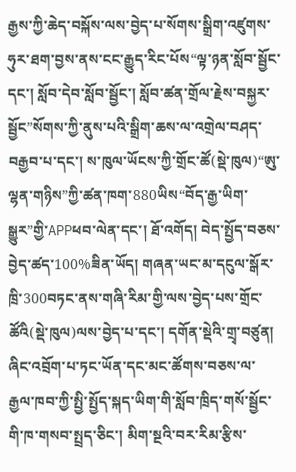རྒྱས་ཀྱི་ཆེད་བསྐོས་ལས་བྱེད་པ་སོགས་སྒྲིག་འཛུགས་ཧུར་ཐག་བྱས་ནས་ངང་རྒྱུད་རིང་པོས“ལྟ་ཉན་སློབ་སྦྱོང་དང་། སློབ་དེབ་སློབ་སྦྱོང་། སློབ་ཚན་གྲོལ་རྗེས་བསྐྱར་སྦྱོང”སོགས་ཀྱི་ནུས་པའི་སྒྲིག་ཆས་ལ་འགྲེལ་བཤད་བརྒྱབ་པ་དང་། ས་ཁུལ་ཡོངས་ཀྱི་གྲོང་ཚོ(སྡེ་ཁུལ)“ཨུ་ལྷན་གཉིས”ཀྱི་ཚན་ཁག་880ཡིས“བོད་རྒྱ་ཡིག་སྒྱུར”གྱི་APPཕབ་ལེན་དང་། ཐོ་འགོད། བེད་སྤྱོད་བཅས་བྱེད་ཚད་100%ཟིན་ཡོད། གཞན་ཡང་མ་དངུལ་སྒོར་ཁྲི་300བཏང་ནས་གཞི་རིམ་གྱི་ལས་བྱེད་པས་གྲོང་ཚོའི(སྡེ་ཁུལ)ལས་བྱེད་པ་དང་། དགོན་སྡེའི་གྲྭ་བཙུན། ཞིང་འབྲོག་པ་ཏང་ཡོན་དང་མང་ཚོགས་བཅས་ལ་རྒྱལ་ཁབ་ཀྱི་སྤྱི་སྤྱོད་སྐད་ཡིག་གི་སློབ་ཁྲིད་གསོ་སྦྱོང་གི་ཁ་གསབ་སྤྲད་ཅིང་། མིག་སྔའི་བར་རིམ་རྩིས་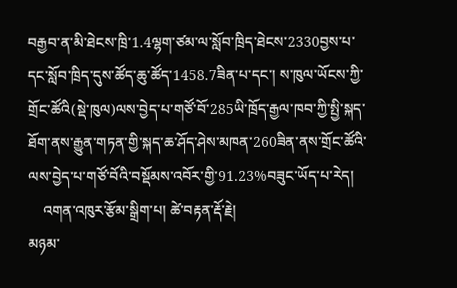བརྒྱབ་ན་མི་ཐེངས་ཁྲི་1.4ལྷག་ཙམ་ལ་སློབ་ཁྲིད་ཐེངས་2330བྱས་པ་དང་སློབ་ཁྲིད་དུས་ཚོད་ཆུ་ཚོད་1458.7ཟིན་པ་དང་། ས་ཁུལ་ཡོངས་ཀྱི་གྲོང་ཚོའི(སྡེ་ཁུལ)ལས་བྱེད་པ་གཙོ་བོ་285ཡི་ཁྲོད་རྒྱལ་ཁབ་ཀྱི་སྤྱི་སྐད་ཐོག་ནས་རྒྱུན་གཏན་གྱི་སྐད་ཆ་ཤོད་ཤེས་མཁན་260ཟིན་ནས་གྲོང་ཚོའི་ལས་བྱེད་པ་གཙོ་བོའི་བསྡོམས་འབོར་གྱི་91.23%བཟུང་ཡོད་པ་རེད།
    འགན་འཁུར་རྩོམ་སྒྲིག་པ། ཚེ་བརྟན་རྡོ་རྗེ།
མཉམ་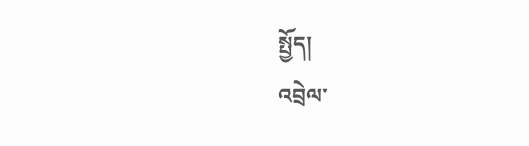སྤྱོད།
འབྲེལ་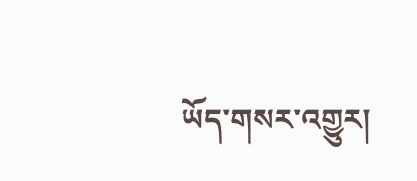ཡོད་གསར་འགྱུར།